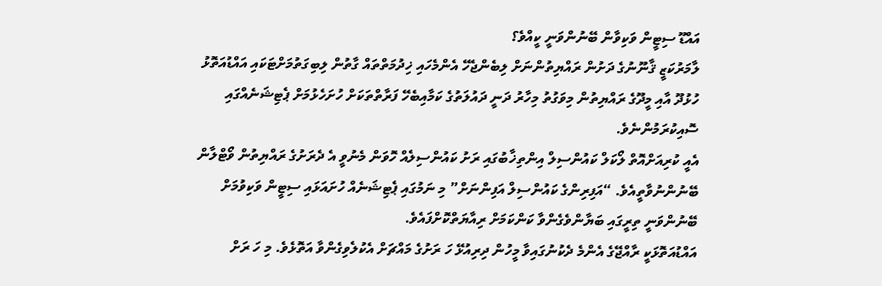އައްޑޫ ސިޓީން ވަކިވާން ބޭނުންވަނީ ކީއްވެ؟
ލާމަރުކަޒީ ޤާނޫނުގެ ދަށުން ރައްޔިތުންނަށް ލިބެންޖެހޭ އެންމެހައި ޚިދުމަތްތައް ގާތުން ލިބިގަތުމަށްޓަކައި އައްޑުއަތޮޅު ހުޅުދޫ އާއި މީދޫގެ ރައްޔިތުން މިވަގުތު މިހާރު ދަނީ ދައުލަތުގެ ކަމާއިބެހޭ ފަރާތްތަކަށް ހުށަހެޅުމަށް ޕެޓިޝަނެއްގައި ސޮއިކުރަމުންނެވެ.
އެއީ ކުރިއަށްއޮތް ލޯކަލް ކައުންސިލް އިންތިޚާބުގައި ރަށު ކައުންސިލެއް ހޮވަން މެނުވީ އެ ދެރަށުގެ ރައްޔިތުން ވޯޓްލާން ބޭނުންނުވާތީއެވެ. “އަފިރިންގެ ކައުންސިލް އަފިންނަށް” މި ނަމުގައި ޕެޓިޝަނެއް ހުށައަޅައި ސިޓީން ވަކިވުމަށް ބޭނުންވަނީ ތިރީގައި ބަޔާންވެގެންވާ ކަންކަމަށް ރިއާޔަތްކޮށްފައެވެ.
އައްޑުއަތޮޅަކީ ރާއްޖޭގެ އެންމެ ދެކުނުގައިވާ މީހުން ދިރިއުޅޭ ހަ ރަށުގެ މައްޗަށް އެކުލެވިގެންވާ އަތޮޅެވެ. މި ހަ ރަށް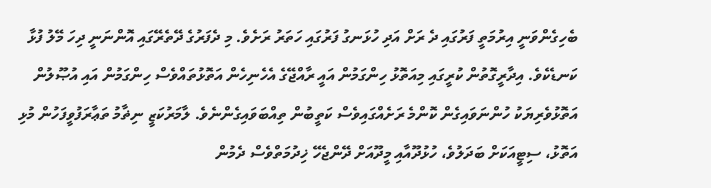ބެހިގެންވަނީ އިރުމަތީ ފަރުގައި ދެ ރަށް އަދި ހުޅަނގު ފަރުގައި ހަތަރު ރަށެވެ. މި ދެފަރުގެ ދޭތެރޭގައި އޮންނަނީ ދިހަ މޭލު ފުޅާ ކަނޑެކެވެ. އިދާރީގޮތުން ކުރީގައި މިއަތޮޅު ހިންގަމުން އައީ ރާއްޖޭގެ އެހެނިހެން އަތޮޅުތައްވެސް ހިންގަމުން އައި އުޞޫލުން އަތޮޅުވެރިޔަކު ހުންނަވައިގެން ކޮންމެ ރަށެއްގައިވެސް ކަތީބުން ތިއްބަވައިގެންނެވެ. ލާމަރުކަޒީ ނިޡާމު ތަޢާރަފުވީފަހުން މުޅި އަތޮޅު، ސިޓީއަކަށް ބަދަލުވެ، ހުޅުދޫއާއި މީދޫއަށް ދޭންޖެހޭ ޚިދުމަތްވެސް ދެމުން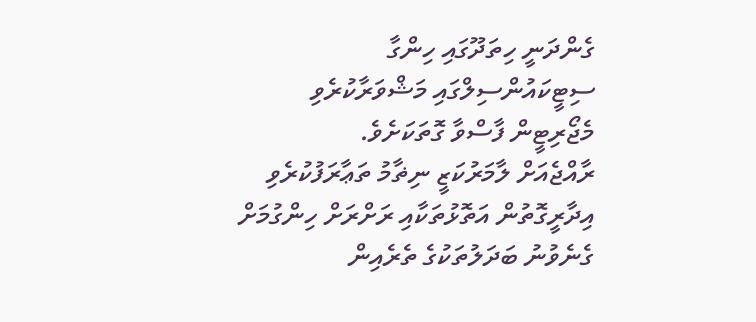ގެންދަނީ ހިތަދޫގައި ހިންގާ ސިޓީކައުންސިލްގައި މަޝްވަރާކުރެވި މެޖޯރިޓީން ފާސްވާ ގޮތަކަށެވެ.
ރާއްޖެއަށް ލާމަރުކަޒީ ނިޡާމު ތަޢާރަފުކުރެވި އިދާރީގޮތުން އަތޮޅުތަކާއި ރަށްރަށް ހިންގުމަށް ގެނެވުނު ބަދަލުތަކުގެ ތެރެއިން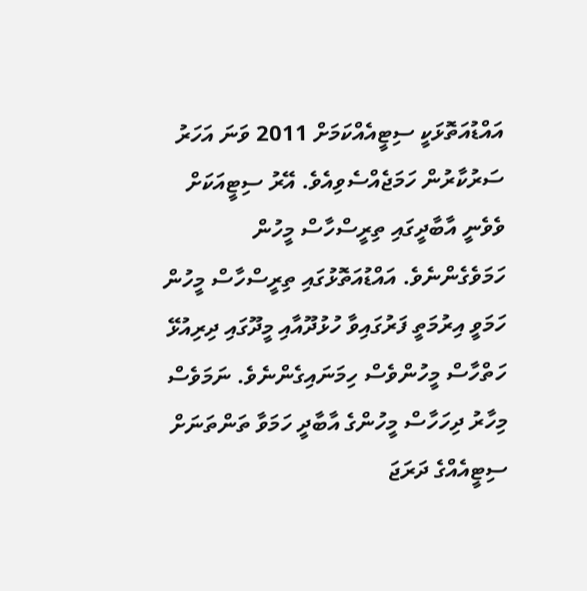އައްޑުއަތޮޅަކީ ސިޓީއެއްކަމަށް 2011 ވަނަ އަހަރު ސަރުކާރުން ހަމަޖެއްސެވިއެވެ. އޭރު ސިޓީއަކަށް ވެވެނީ އާބާދީގައި ތިރީސްހާސް މީހުން ހަމަވެގެންނެވެ. އައްޑުއަތޮޅުގައި ތިރީސްހާސް މީހުން ހަމަވީ އިރުމަތީ ފަރުގައިވާ ހުޅުދޫއާއި މީދޫގައި ދިރިއުޅޭ ހަތްހާސް މީހުންވެސް ހިމަނައިގެންނެވެ. ނަމަވެސް މިހާރު ދިހަހާސް މީހުންގެ އާބާދީ ހަމަވާ ތަންތަނަށް ސިޓީއެއްގެ ދަރަޖަ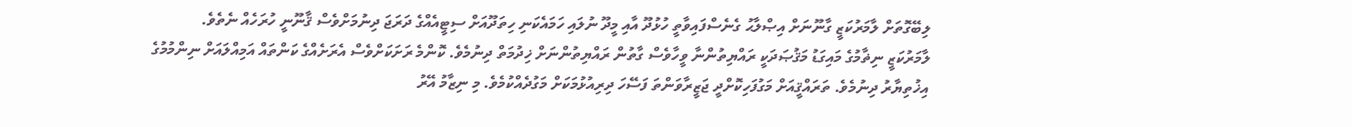ލިބޭގޮތަށް ލާމަރުކަޒީ ގާނޫނަށް އިޞްލާޙު ގެނެސްފައިވާތީ ހުޅުދޫ އާއި މީދޫ ނުލައި ހަމައެކަނި ހިތަދޫއަށް ސިޓީއެއްގެ ދަރަޖަ ދިނުމަށްވެސް ޤާނޫނީ ހުރަހެއް ނެތެވެ.
ލާމަރުކަޒީ ނިޡާމުގެ މައިގަޑު މަޤުޞަދަކީ ރައްޔިތުންނާ ވީހާވެސް ގާތުން ރައްޔިތުންނަށް ޚިދުމަތް ދިނުމެވެ. ކޮންމެ ރަށަކަށްވެސް އެރަށެއްގެ ކަންތައް އަމިއްލައަށް ނިންމުމުގެ އިޚުތިޔާރު ދިނުމެވެ. ތަރައްޤީއަށް މަގުފަހިކޮށްދީ ޖަޒީރާވަންތަ ފަސޭހަ ދިރިއުޅުމަކަށް މަގުދެއްކުމެވެ. މި ނިޒާމު އޭރު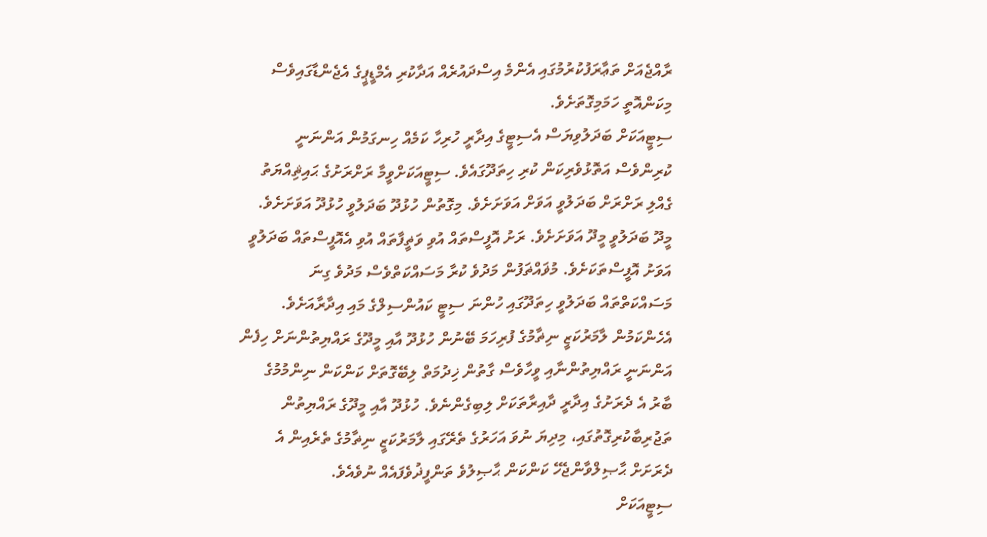ރާއްޖެއަށް ތަޢާރަފުކުރުމުގައި އެންމެ އިސްދައުރެއް އަދާކުރި އެމްޑީޕީގެ އެޖެންޑާގައިވެސް މިކަންއޮތީ ހަމަމިގޮތަށެވެ.
ސިޓީއަކަށް ބަދަލުވިޔަސް އެސިޓީގެ އިދާރީ ހުރިހާ ކަމެއް ހިނގަމުން އަންނަނީ ކުރިންވެސް އަތޮޅުވެރިކަން ކުރި ހިތަދޫގައެވެ. ސިޓީއަކަށްވީމާ ރަށްރަށުގެ ޙައިޘިއްޔަތު ގެއްލި ރަށްރަށް ބަދަލުވީ އަވަށް އަވަށަށެވެ. މިގޮތުން ހުޅުދޫ ބަދަލުވީ ހުޅުދޫ އަވަށަށެވެ. މީދޫ ބަދަލުވީ މީދޫ އަވަށަށެވެ. ރަށު އޮފީސްތައް އުވި ވަޡީފާތައް އުވި އެއޮފީސްތައް ބަދަލުވީ އަވަށު އޮފީސްތަކަށެވެ. މުޥައްޡަފުން މަދުވެ ކުރާ މަސައްކަތްވެސް މަދުވެ ގިނަ މަސައްކަތްތައް ބަދަލުވީ ހިތަދޫގައި ހުންނަ ސިޓީ ކައުންސިލްގެ މައި އިދާރާއަށެވެ. އެހެންކަމުން ލާމަރުކަޒީ ނިޡާމުގެ ފުރިހަމަ ބޭނުން ހުޅުދޫ އާއި މީދޫގެ ރައްޔިތުންނަށް ހިފެން އަންނަނީ ރައްޔިތުންނާއި ވީހާވެސް ގާތުން ޚިދުމަތް ލިބޭގޮތަށް ކަންކަން ނިންމުމުގެ ބާރު އެ ދެރަށުގެ އިދާރީ ދާއިރާތަކަށް ލިބިގެންނެވެ. ހުޅުދޫ އާއި މީދޫގެ ރައްޔިތުން ތަޖުރިބާކުރިގޮތުގައި، މިދިޔަ ނުވަ އަހަރުގެ ތެރޭގައި ލާމަރުކަޒީ ނިޡާމުގެ ތެރެއިން އެ ދެރަށަށް ޙާޞިލްވާންޖެހޭ ކަންކަން ޙާޞިލުވެ ތަންފީޛުވެފައެއް ނުވެއެވެ.
ސިޓީއަކަށް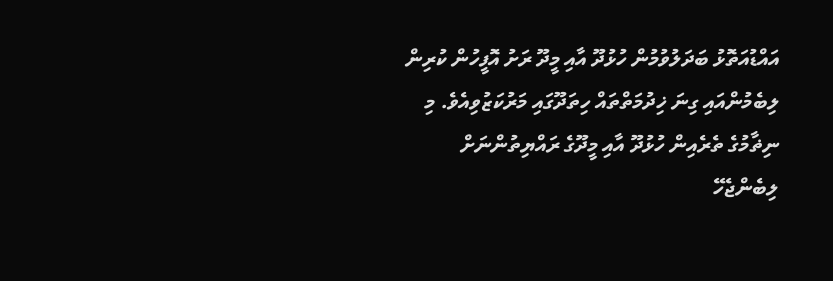އައްޑުއަތޮޅު ބަދަލުވުމުން ހުޅުދޫ އާއި މީދޫ ރަށު އޮފީހުން ކުރިން ލިބެމުންއައި ގިނަ ޚިދުމަތްތައް ހިތަދޫގައި މަރުކަޒުވިއެވެ. މި ނިޡާމުގެ ތެރެއިން ހުޅުދޫ އާއި މީދޫގެ ރައްޔިތުންނަށް ލިބެންޖެހޭ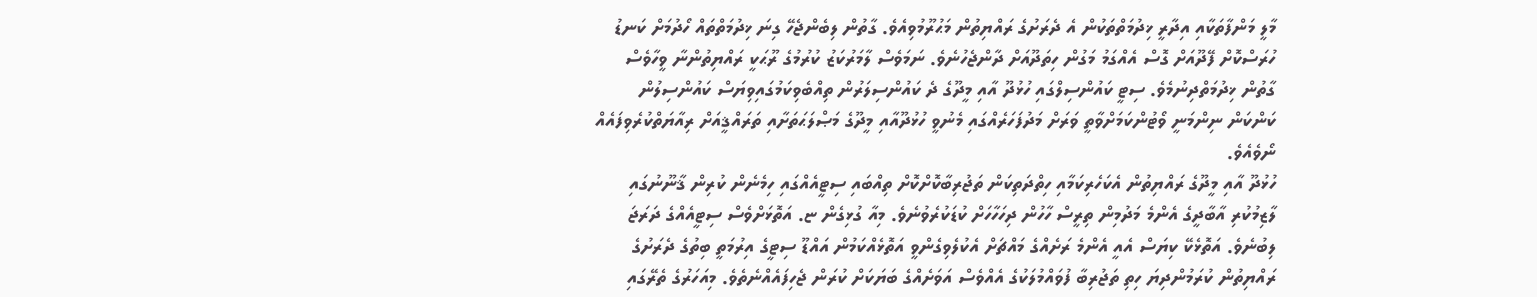މާލީ މަންފާތަކާއި އިދާރީ ޚިދުމަތްތަކުން އެ ދެރަށުގެ ރައްޔިތުން މަޙުރޫމުވިއެވެ. ގާތުން ލިބެންޖެހޭ ގިނަ ޚިދުމަތްތައް ހޯދުމަށް ކަނޑު ހުރަސްކޮށް ފޭދޫއަށް ގޮސް އެއްގަމު މަގުން ހިތަދޫއަށް ދާންޖެހުނެވެ. ނަމަވެސް ލާމަރުކަޒު ކުރުމުގެ ރޫޙަކީ ރައްޔިތުންނާ ވީހާވެސް ގާތުން ޚިދުމަތްދިނުމެވެ. ސިޓީ ކައުންސިލްގައި ހުޅުދޫ އާއި މީދޫގެ ދެ ކައުންސިލަރުން ތިއްބެވިކަމުގައިވިޔަސް ކައުންސިލުން ކަންކަން ނިންމަނީ ވޯޓުންކަމަށްވާތީ ވަރަށް މަދުފަހަރެއްގައި މެނުވީ ހުޅުދޫއާއި މީދޫގެ މަޞްލަޙަތަށާއި ތަރައްޤީއަށް ރިއާޔަތްކުރެވިފައެއް ނޯވެއެވެ.
ހުޅުދޫ އާއި މީދޫގެ ރައްޔިތުން އެކަހެރިކަމާއި ހިތްދަތިކަން ތަޖުރިބާކޮށްކޮށް ތިއްބައި ސިޓީއެއްގައި ހިމެނެން ކުރިން ޤާނޫނުގައި ލާޒިމުކުރި އާބާދީގެ އެންމެ މަދުމިން ތިރީސް ހާހުން ދިހަހާހަށް ކުޑަކުރެވުނެވެ. މިއާ ގުޅިގެން ޏ. އަތޮޅަށްވެސް ސިޓީއެއްގެ ދަރަޖަ ލިބުނެވެ. އަތޮޅެކޭ ކިޔަސް އެއީ އެންމެ ރަށެއްގެ މައްޗަށް އެކުލެވިގެންވީ އަތޮޅެއްކަމުން އައްޑޫ ސިޓީގެ އިރުމަތީ ބިތުގެ ދެރަށުގެ ރައްޔިތުން ކުރަމުންދިޔަ ހިތި ތަޖުރިބާ ފުވައްމުލަކުގެ އެއްވެސް އަވަށެއްގެ ބަޔަކަށް ކުރަން ޖެހިފައެއްނެތެވެ. މިއަހަރުގެ ތެރޭގައި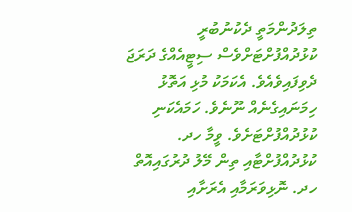ތިލަދުންމަތީ ދެކުނުބުރީ ކުޅުދުއްފުށްޓަށްވެސް ސިޓީއެއްގެ ދަރަޖަ ދެވިފައިވެއެވެ. އެކަމަކު މުޅި އަތޮޅު ހިމަނައިގެނެއް ނޫނެވެ. ހަމައެކަނި ކުޅުދުއްފުށްޓަށެވެ. ވީމާ ހދ. ކުޅުދުއްފުށްޓާއި ތިން މޭލު ދުރުގައިއޮތް ހދ. ނޮޅިވަރަމާއި އެރަށާއި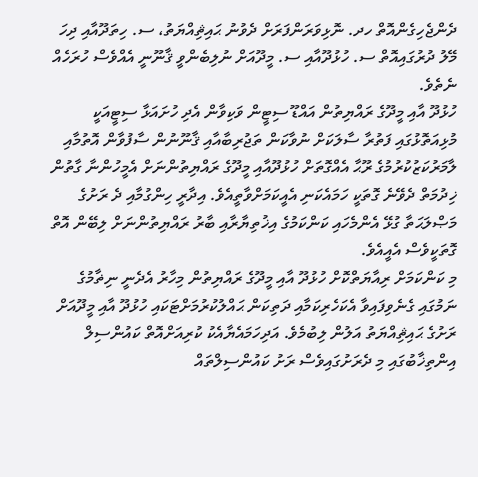ދެންޖެހިގެންއޮތް ހދ. ނޮޅިވަރަންފަރަށް ދެވުނު ޙައިޘިއްޔަތު، ސ. ހިތަދޫއާއި ދިހަ މޭލު ދުރުގައިއޮތް ސ. ހުޅުދޫއާއި ސ. މީދޫއަށް ނުލިބެންވީ ޤާނޫނީ އެއްވެސް ހުރަހެއް ނެތެވެ.
ހުޅުދޫ އާއި މީދޫގެ ރައްޔިތުން އައްޑޫ ސިޓީން ވަކިވާން އެދި ހުށައަޅާ ސިޓީއަކީ މުޅިއަތޮޅުގައި ފަތުރާ ސާލަކަށް ނުވާކަން ތަޖުރިބާއާއި ޤާނޫނުން ސާފުވާން އޮތުމާއި ލާމަރުކަޒުކުރުމުގެ ރޫޙާ އެއްގޮތަށް ހުޅުދޫއާއި މީދޫގެ ރައްޔިތުންނަށް އެމީހުންނާ ގާތުން ޚިދުމަތް ދެވޭނެ ގޮތަކީ ހަމައެކަނި އެއީކަމަށްވާތީއެވެ. އިދާރީ ހިންގުމާއި ދެ ރަށުގެ މަޞްލަޙަތާ ގުޅޭ އެންމެހައި ކަންކަމުގެ އިޚުތިޔާރާއި ބާރު ރައްޔިތުންނަށް ލިބޭން އޮތް ގޮތަކީވެސް އެއީއެވެ.
މި ކަންކަމަށް ރިއާޔަތްކޮށް ހުޅުދޫ އާއި މީދޫގެ ރައްޔިތުން މިހާރު އެދެނީ ނިޡާމުގެ ނަމުގައި ގެނެވިފައިވާ އެކަހެރިކަމާއި ދަތިކަން ޙައްލުކުރުމަށްޓަކައި ހުޅުދޫ އާއި މީދޫއަށް ރަށުގެ ޙައިޘިއްޔަތު އަލުން ލިބުމެވެ. އަދިހަމައެޔާއެކު ކުރިއަށްއޮތް ކައުންސިލް އިންތިޚާބުގައި މި ދެރަށުގައިވެސް ރަށު ކައުންސިލްތައް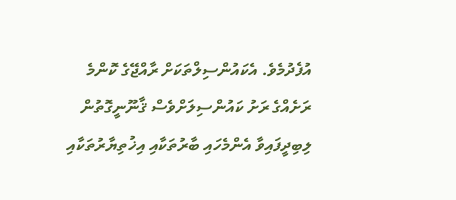އުފެދުމެވެ. އެކައުންސިލްތަކަށް ރާއްޖޭގެ ކޮންމެ ރަށެއްގެ ރަށު ކައުންސިލަށްވެސް ޤާނޫނީގޮތުން ލިބިދީފައިވާ އެންމެހައި ބާރުތަކާއި އިޚުތިޔާރުތަކާއި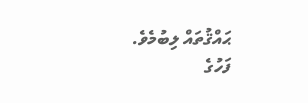ޙައްޤުތައް ލިބުމެވެ.
ފަހުގެ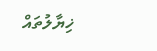ޚިޔާލުތައް